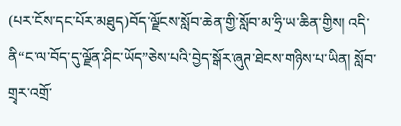(པར་ངོས་དང་པོར་མཐུད)བོད་ལྗོངས་སློབ་ཆེན་གྱི་སློབ་མ་ཧྲི་ཡ་ཆིན་གྱིས། འདི་ནི“ང་ལ་བོད་དུ་ལྗོན་ཤིང་ཡོད”ཅེས་པའི་བྱེད་སྒོར་ཞུཊ་ཐེངས་གཉིས་པ་ཡིན། སློབ་གྲྭར་འགྲོ་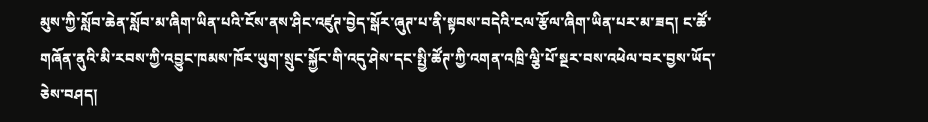མུས་ཀྱི་སློབ་ཆེན་སློབ་མ་ཞིག་ཡིན་པའི་ངོས་ནས་ཤིང་འཛུཊ་བྱེད་སྒོར་ཞུཊ་པ་ནི་སྟབས་བདེའི་ངལ་རྩོལ་ཞིག་ཡིན་པར་མ་ཟད། ང་ཚོ་གཞོན་ནུའི་མི་རབས་ཀྱི་འབྱུང་ཁམས་ཁོར་ཡུག་སྲུང་སྐྱོང་གི་འདུ་ཤེས་དང་སྤྱི་ཚོཊ་ཀྱི་འགན་འཁྲི་ལྕི་པོ་སྔར་བས་འཕེལ་བར་བྱས་ཡོད་ཅེས་བཤད།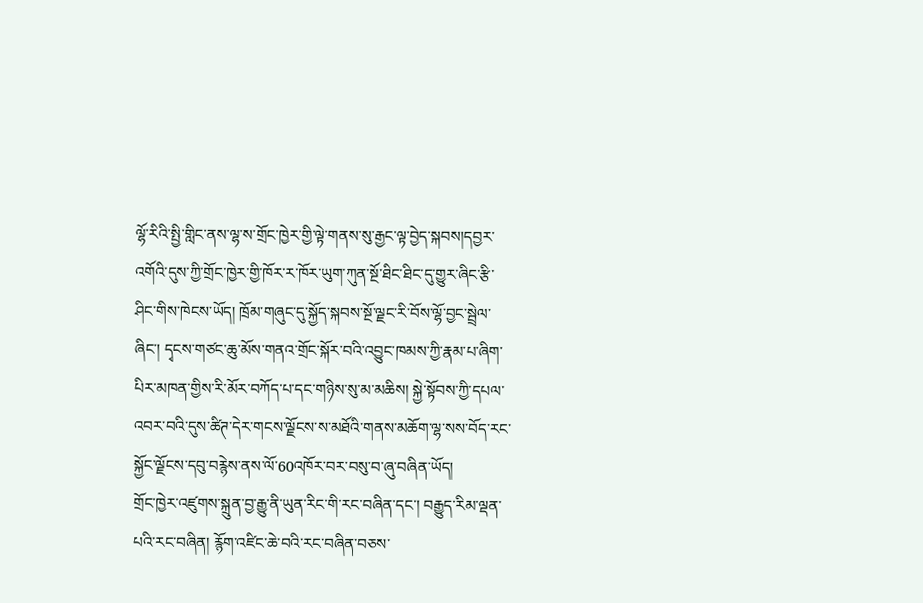ལྷོ་རིའི་སྤྱི་གླིང་ནས་ལྷ་ས་གྲོང་ཁྱེར་གྱི་ལྟེ་གནས་སུ་རྒྱང་ལྟ་བྱེད་སྐབས།དབྱར་འགོའི་དུས་ཀྱི་གྲོང་ཁྱེར་གྱི་ཁོར་ར་ཁོར་ཡུག་ཀུན་སྔོ་ཐིང་ཐིང་དུ་གྱུར་ཞིང་རྩི་ཤིང་གིས་ཁེངས་ཡོད། ཁྲོམ་གཞུང་དུ་སྐྱོད་སྐབས་སྔོ་ལྗང་རི་བོས་ལྷོ་བྱང་སྦྲེལ་ཞིང་། དྭངས་གཙང་ཆུ་མོས་གནའ་གྲོང་སྐོར་བའི་འབྱུང་ཁམས་ཀྱི་རྣམ་པ་ཞིག་པིར་མཁན་གྱིས་རི་མོར་བཀོད་པ་དང་གཉིས་སུ་མ་མཆིས། སྐྱེ་སྟོབས་ཀྱི་དཔལ་འབར་བའི་དུས་ཚིཊ་དེར་གངས་ལྗོངས་ས་མཐོའི་གནས་མཆོག་ལྷ་སས་བོད་རང་སྐྱོང་ལྗོངས་དབུ་བརྙེས་ནས་ལོ་60འཁོར་བར་བསུ་བ་ཞུ་བཞིན་ཡོད།
གྲོང་ཁྱེར་འཛུགས་སྐྲུན་བྱ་རྒྱུ་ནི་ཡུན་རིང་གི་རང་བཞིན་དང་། བརྒྱུད་རིམ་ལྡན་པའི་རང་བཞིན། རྙོག་འཛིང་ཆེ་བའི་རང་བཞིན་བཅས་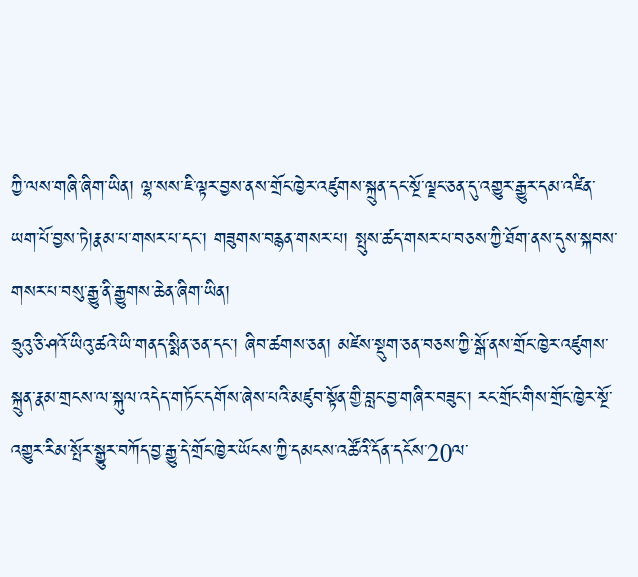ཀྱི་ལས་གཞི་ཞིག་ཡིན། ལྷ་སས་ཇི་ལྟར་བྱས་ནས་གྲོང་ཁྱེར་འཛུགས་སྐྲུན་དང་སྔོ་ལྗང་ཅན་དུ་འགྱུར་རྒྱུར་དམ་འཛིན་ཡག་པོ་བྱས་ཏེ།རྣམ་པ་གསར་པ་དང་། གཟུགས་བརྙན་གསར་པ། སྤུས་ཚད་གསར་པ་བཅས་ཀྱི་ཐོག་ནས་དུས་སྐབས་གསར་པ་བསུ་རྒྱུ་ནི་རྒྱུགས་ཆེན་ཞིག་ཡིན།
ཧྲུའུ་ཅི་ཤའོ་ཡིའུ་ཚའེ་ཡི་གནད་སྨིན་ཅན་དང་། ཞིབ་ཚགས་ཅན། མཛེས་སྡུག་ཅན་བཅས་ཀྱི་སྒོ་ནས་གྲོང་ཁྱེར་འཛུགས་སྐྲུན་རྣམ་གྲངས་ལ་སྐུལ་འདེད་གཏོང་དགོས་ཞེས་པའི་མཛུབ་སྟོན་གྱི་བླང་བྱ་གཞིར་བཟུང་། རང་གྲོང་གིས་གྲོང་ཁྱེར་སྔོ་འགྱུར་རིམ་སྤོར་སྒྱུར་བཀོད་བྱ་རྒྱུ་དེ་གྲོང་ཁྱེར་ཡོངས་ཀྱི་དམངས་འཚོའི་དོན་དངོས་20ལ་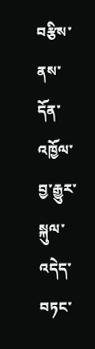བརྩིས་ནས་དོན་འཁྱོལ་བྱ་རྒྱུར་སྐུལ་འདེད་བཏང་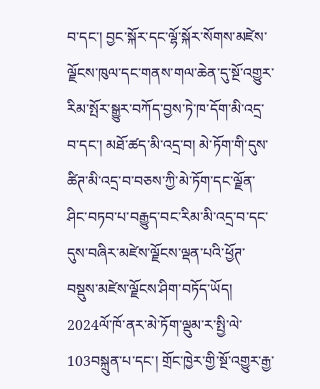བ་དང་། བྱང་སྐོར་དང་ལྷོ་སྐོར་སོགས་མཛེས་ལྗོངས་ཁུལ་དང་གནས་གལ་ཆེན་དུ་སྔོ་འགྱུར་རིམ་སྤོར་སྒྱུར་བཀོད་བྱས་ཏེ་ཁ་དོག་མི་འདྲ་བ་དང་། མཐོ་ཚད་མི་འདྲ་བ། མེ་ཏོག་གི་དུས་ཚིཊ་མི་འདྲ་བ་བཅས་ཀྱི་མེ་ཏོག་དང་ལྗོན་ཤིང་བཏབ་པ་བརྒྱུད་བང་རིམ་མི་འདྲ་བ་དང་དུས་བཞིར་མཛེས་ལྗོངས་ལྡན་པའི་ཕྱོཊ་བསྡུས་མཛེས་ལྗོངས་ཤིག་བཏོད་ཡོད། 2024ལོ་ཁོ་ནར་མེ་ཏོག་ལྡུམ་ར་སྤྱི་ལེ་103བསྐྲུན་པ་དང་། གྲོང་ཁྱེར་གྱི་སྔོ་འགྱུར་རྒྱ་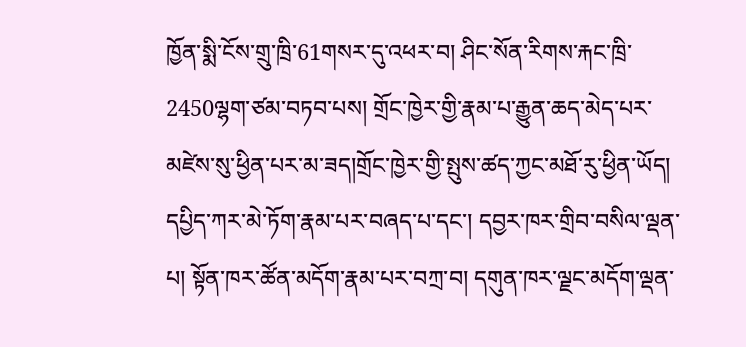ཁྱོན་སྨི་ངོས་གྲུ་ཁྲི་61གསར་དུ་འཕར་བ། ཤིང་སོན་རིགས་རྐང་ཁྲི་2450ལྷག་ཙམ་བཏབ་པས། གྲོང་ཁྱེར་གྱི་རྣམ་པ་རྒྱུན་ཆད་མེད་པར་མཛེས་སུ་ཕྱིན་པར་མ་ཟད།གྲོང་ཁྱེར་གྱི་སྤུས་ཚད་ཀྱང་མཐོ་རུ་ཕྱིན་ཡོད།
དཔྱིད་ཀར་མེ་ཏོག་རྣམ་པར་བཞད་པ་དང་། དབྱར་ཁར་གྲིབ་བསིལ་ལྡན་པ། སྟོན་ཁར་ཚོན་མདོག་རྣམ་པར་བཀྲ་བ། དགུན་ཁར་ལྗང་མདོག་ལྡན་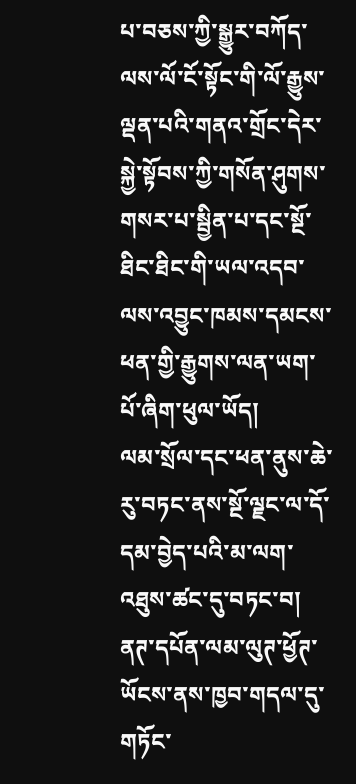པ་བཅས་ཀྱི་སྒྱུར་བཀོད་ལས་ལོ་ངོ་སྟོང་གི་ལོ་རྒྱུས་ལྡན་པའི་གནའ་གྲོང་དེར་སྐྱེ་སྟོབས་ཀྱི་གསོན་ཤུགས་གསར་པ་སྦྱིན་པ་དང་སྔོ་ཐིང་ཐིང་གི་ཡལ་འདབ་ལས་འབྱུང་ཁམས་དམངས་ཕན་གྱི་རྒྱུགས་ལན་ཡག་པོ་ཞིག་ཕུལ་ཡོད།
ལམ་སྲོལ་དང་ཕན་ནུས་ཆེ་རུ་བཏང་ནས་སྔོ་ལྗང་ལ་དོ་དམ་བྱེད་པའི་མ་ལག་འཐུས་ཚང་དུ་བཏང་བ།
ནཊ་དཔོན་ལམ་ལུཊ་ཕྱོཊ་ཡོངས་ནས་ཁྱབ་གདལ་དུ་གཏོང་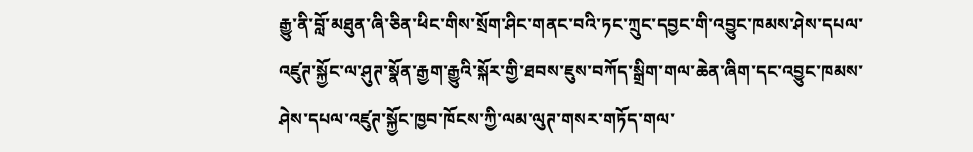རྒྱུ་ནི་བློ་མཐུན་ཞི་ཅིན་ཕིང་གིས་སྲོག་ཤིང་གནང་བའི་ཏང་ཀྲུང་དབྱང་གི་འབྱུང་ཁམས་ཤེས་དཔལ་འཛུཊ་སྐྱོང་ལ་ཤུཊ་སྣོན་རྒྱག་རྒྱུའི་སྐོར་གྱི་ཐབས་ཇུས་བཀོད་སྒྲིག་གལ་ཆེན་ཞིག་དང་འབྱུང་ཁམས་ཤེས་དཔལ་འཛུཊ་སྐྱོང་ཁྱབ་ཁོངས་ཀྱི་ལམ་ལུཊ་གསར་གཏོད་གལ་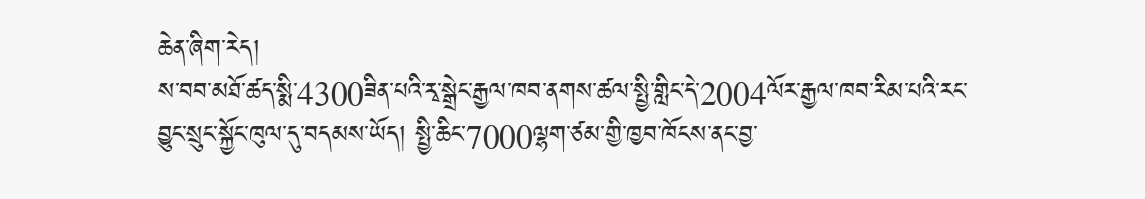ཆེན་ཞིག་རེད།
ས་བབ་མཐོ་ཚད་སྨི་4300ཟིན་པའི་རྭ་སྒྲེང་རྒྱལ་ཁབ་ནགས་ཚལ་སྤྱི་གླིང་དེ་2004ལོར་རྒྱལ་ཁབ་རིམ་པའི་རང་བྱུང་སྲུང་སྐྱོང་ཁུལ་དུ་བདམས་ཡོད། སྤྱི་ཆིང་7000ལྷག་ཙམ་གྱི་ཁྱབ་ཁོངས་ནང་བྱ་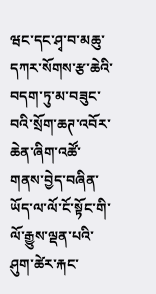ཝང་དང་ཤྭ་བ་མཆུ་དཀར་སོགས་རྩ་ཆེའི་བདག་ཏུ་མ་བཟུང་བའི་སྲོག་ཆཊ་འབོར་ཆེན་ཞིག་འཚོ་གནས་བྱེད་བཞིན་ཡོད་ལ་ལོ་ངོ་སྟོང་གི་ལོ་རྒྱུས་ལྡན་པའི་ཤུག་ཚེར་རྐང་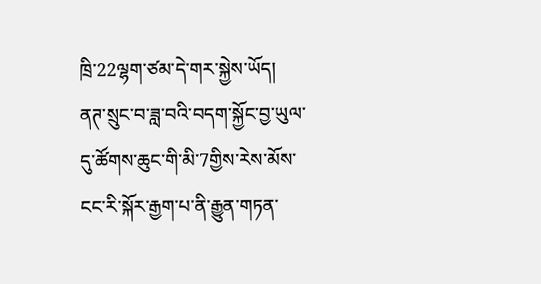ཁྲི་22ལྷག་ཙམ་དེ་གར་སྐྱེས་ཡོད།
ནཊ་སྲུང་བ་ཟླ་བའི་བདག་སྐྱོང་བྱ་ཡུལ་དུ་ཚོགས་ཆུང་གི་མི་7གྱིས་རེས་མོས་ངང་རི་སྐོར་རྒྱག་པ་ནི་རྒྱུན་གཏན་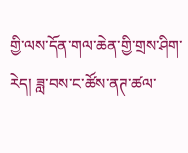གྱི་ལས་དོན་གལ་ཆེན་གྱི་གྲས་ཤིག་རེད། ཟླ་བས་ང་ཚོས་ནཊ་ཚལ་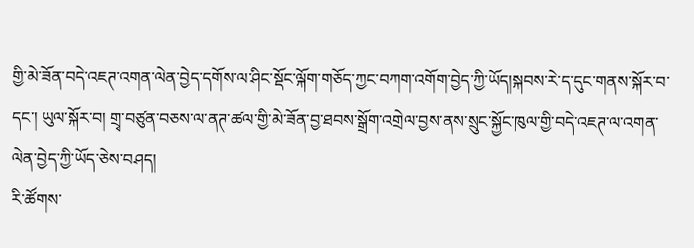གྱི་མེ་ཟོན་བདེ་འཇཊ་འགན་ལེན་བྱེད་དགོས་ལ་ཤིང་སྡོང་ལྐོག་གཅོད་ཀྱང་བཀག་འགོག་བྱེད་ཀྱི་ཡོད།སྐབས་རེ་ད་དུང་གནས་སྐོར་བ་དང་། ཡུལ་སྐོར་བ། གྲྭ་བཙུན་བཅས་ལ་ནཊ་ཚལ་གྱི་མེ་ཟོན་བྱ་ཐབས་སྒྲོག་འགྲེལ་བྱས་ནས་སྲུང་སྐྱོང་ཁུལ་གྱི་བདེ་འཇཊ་ལ་འགན་ལེན་བྱེད་ཀྱི་ཡོད་ཅེས་བཤད།
རི་ཚོགས་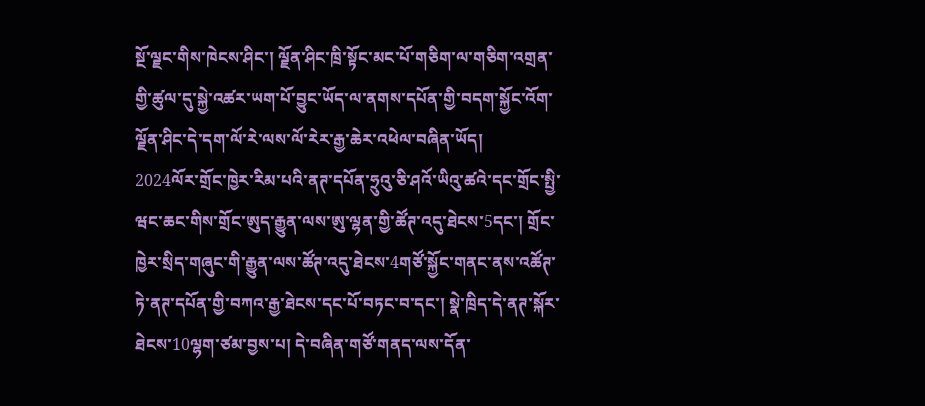སྔོ་ལྗང་གིས་ཁེངས་ཤིང་། ལྗོན་ཤིང་ཁྲི་སྟོང་མང་པོ་གཅིག་ལ་གཅིག་འགྲན་གྱི་ཚུལ་དུ་སྐྱེ་འཚར་ཡག་པོ་བྱུང་ཡོད་ལ་ནགས་དཔོན་གྱི་བདག་སྐྱོང་འོག་ལྗོན་ཤིང་དེ་དག་ལོ་རེ་ལས་ལོ་རེར་རྒྱ་ཆེར་འཕེལ་བཞིན་ཡོད།
2024ལོར་གྲོང་ཁྱེར་རིམ་པའི་ནཊ་དཔོན་ཧྲུའུ་ཅི་ཤའོ་ཡིའུ་ཚའེ་དང་གྲོང་སྤྱི་ཝང་ཆང་གིས་གྲོང་ཨུད་རྒྱུན་ལས་ཨུ་ལྷན་གྱི་ཚོཊ་འདུ་ཐེངས་5དང་། གྲོང་ཁྱེར་སྲིད་གཞུང་གི་རྒྱུན་ལས་ཚོཊ་འདུ་ཐེངས་4གཙོ་སྐྱོང་གནང་ནས་འཚོཊ་ཏེ་ནཊ་དཔོན་གྱི་བཀའ་རྒྱ་ཐེངས་དང་པོ་བཏང་བ་དང་། སྣེ་ཁྲིད་དེ་ནཊ་སྐོར་ཐེངས་10ལྷག་ཙམ་བྱས་པ། དེ་བཞིན་གཙོ་གནད་ལས་དོན་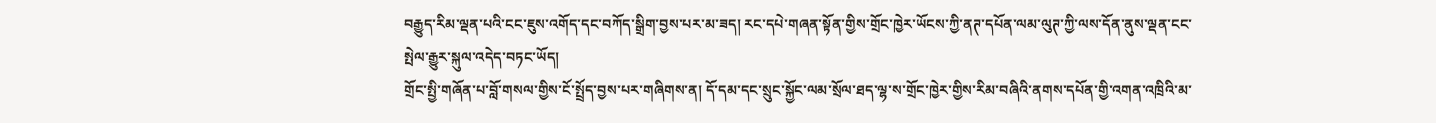བརྒྱུད་རིམ་ལྡན་པའི་ངང་ཇུས་འགོད་དང་བཀོད་སྒྲིག་བྱས་པར་མ་ཟད། རང་དཔེ་གཞན་སྟོན་གྱིས་གྲོང་ཁྱེར་ཡོངས་ཀྱི་ནཊ་དཔོན་ལམ་ལུཊ་ཀྱི་ལས་དོན་ནུས་ལྡན་ངང་སྤེལ་རྒྱུར་སྐུལ་འདེད་བཏང་ཡོད།
གྲོང་སྤྱི་གཞོན་པ་བློ་གསལ་གྱིས་ངོ་སྤྲོད་བྱས་པར་གཞིགས་ན། དོ་དམ་དང་སྲུང་སྐྱོང་ལམ་སྲོལ་ཐད་ལྷ་ས་གྲོང་ཁྱེར་གྱིས་རིམ་བཞིའི་ནགས་དཔོན་གྱི་འགན་འཁྲིའི་མ་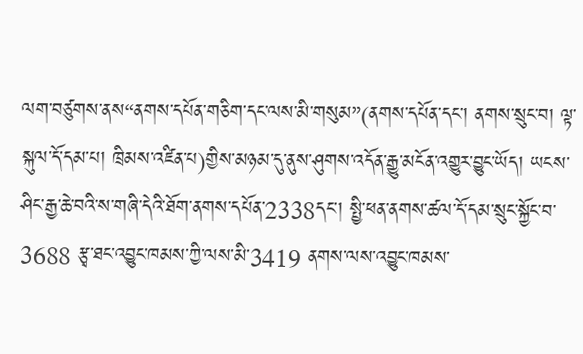ལག་བཙུགས་ནས“ནགས་དཔོན་གཅིག་དང་ལས་མི་གསུམ”(ནགས་དཔོན་དང་། ནགས་སྲུང་བ། ལྟ་སྐུལ་དོ་དམ་པ། ཁྲིམས་འཛིན་པ)གྱིས་མཉམ་དུ་ནུས་ཤུགས་འདོན་རྒྱུ་མངོན་འགྱུར་བྱུང་ཡོད། ཡངས་ཤིང་རྒྱ་ཆེ་བའི་ས་གཞི་དེའི་ཐོག་ནགས་དཔོན་2338དང་། སྤྱི་ཕན་ནགས་ཚལ་དོ་དམ་སྲུང་སྐྱོང་བ་3688 རྩྭ་ཐང་འབྱུང་ཁམས་ཀྱི་ལས་མི་3419 ནགས་ལས་འབྱུང་ཁམས་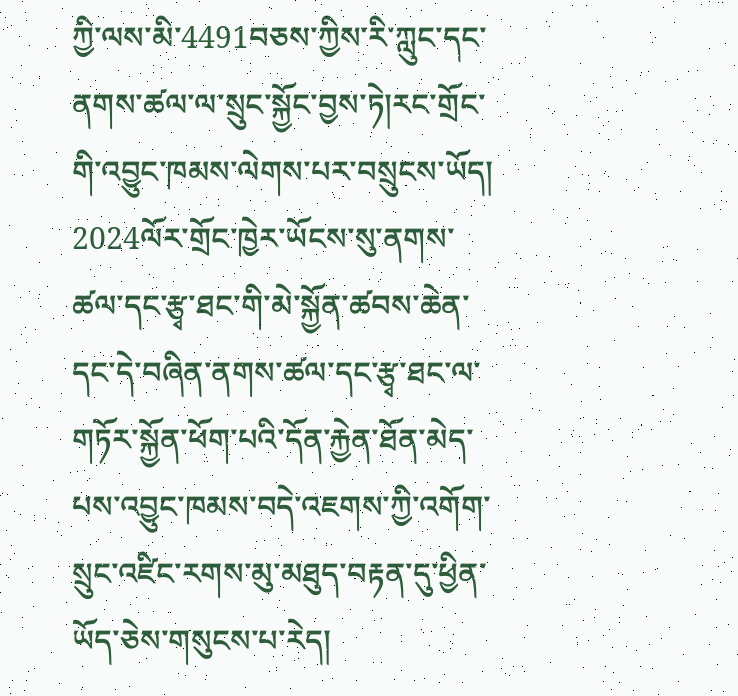ཀྱི་ལས་མི་4491བཅས་ཀྱིས་རི་ཀླུང་དང་ནགས་ཚལ་ལ་སྲུང་སྐྱོང་བྱས་ཏེ།རང་གྲོང་གི་འབྱུང་ཁམས་ལེགས་པར་བསྲུངས་ཡོད། 2024ལོར་གྲོང་ཁྱེར་ཡོངས་སུ་ནགས་ཚལ་དང་རྩྭ་ཐང་གི་མེ་སྐྱོན་ཚབས་ཆེན་དང་དེ་བཞིན་ནགས་ཚལ་དང་རྩྭ་ཐང་ལ་གཏོར་སྐྱོན་ཕོག་པའི་དོན་རྐྱེན་ཐོན་མེད་པས་འབྱུང་ཁམས་བདེ་འཇགས་ཀྱི་འགོག་སྲུང་འཛིང་རགས་མུ་མཐུད་བརྟན་དུ་ཕྱིན་ཡོད་ཅེས་གསུངས་པ་རེད།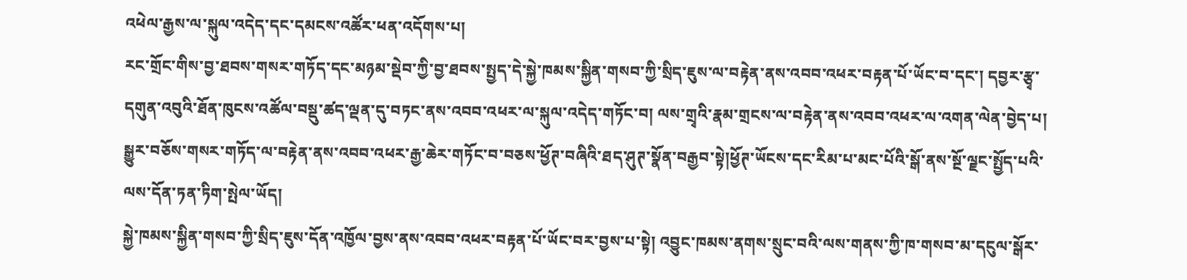འཕེལ་རྒྱས་ལ་སྐུལ་འདེད་དང་དམངས་འཚོར་ཕན་འདོགས་པ།
རང་གྲོང་གིས་བྱ་ཐབས་གསར་གཏོད་དང་མཉམ་སྡེབ་ཀྱི་བྱ་ཐབས་སྤྱད་དེ་སྐྱེ་ཁམས་སྐྱིན་གསབ་ཀྱི་སྲིད་ཇུས་ལ་བརྟེན་ནས་འབབ་འཕར་བརྟན་པོ་ཡོང་བ་དང་། དབྱར་རྩྭ་དགུན་འབུའི་ཐོན་ཁུངས་འཚོལ་བསྡུ་ཚད་ལྡན་དུ་བཏང་ནས་འབབ་འཕར་ལ་སྐུལ་འདེད་གཏོང་བ། ལས་གྲྭའི་རྣམ་གྲངས་ལ་བརྟེན་ནས་འབབ་འཕར་ལ་འགན་ལེན་བྱེད་པ། སྒྱུར་བཅོས་གསར་གཏོད་ལ་བརྟེན་ནས་འབབ་འཕར་རྒྱ་ཆེར་གཏོང་བ་བཅས་ཕྱོཊ་བཞིའི་ཐད་ཤུཊ་སྣོན་བརྒྱབ་སྟེ།ཕྱོཊ་ཡོངས་དང་རིམ་པ་མང་པོའི་སྒོ་ནས་སྔོ་ལྗང་སྤྱོད་པའི་ལས་དོན་ཏན་ཏིག་སྤེལ་ཡོད།
སྐྱེ་ཁམས་སྐྱིན་གསབ་ཀྱི་སྲིད་ཇུས་དོན་འཁྱོལ་བྱས་ནས་འབབ་འཕར་བརྟན་པོ་ཡོང་བར་བྱས་པ་སྟེ། འབྱུང་ཁམས་ནགས་སྲུང་བའི་ལས་གནས་ཀྱི་ཁ་གསབ་མ་དངུལ་སྒོར་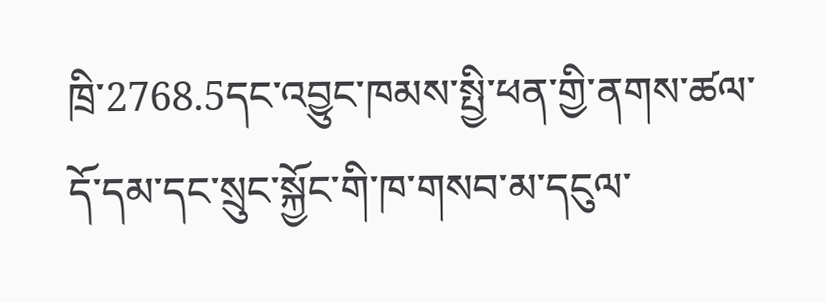ཁྲི་2768.5དང་འབྱུང་ཁམས་སྤྱི་ཕན་གྱི་ནགས་ཚལ་དོ་དམ་དང་སྲུང་སྐྱོང་གི་ཁ་གསབ་མ་དངུལ་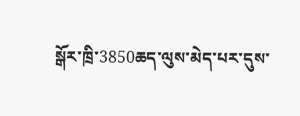སྒོར་ཁྲི་3850ཆད་ལུས་མེད་པར་དུས་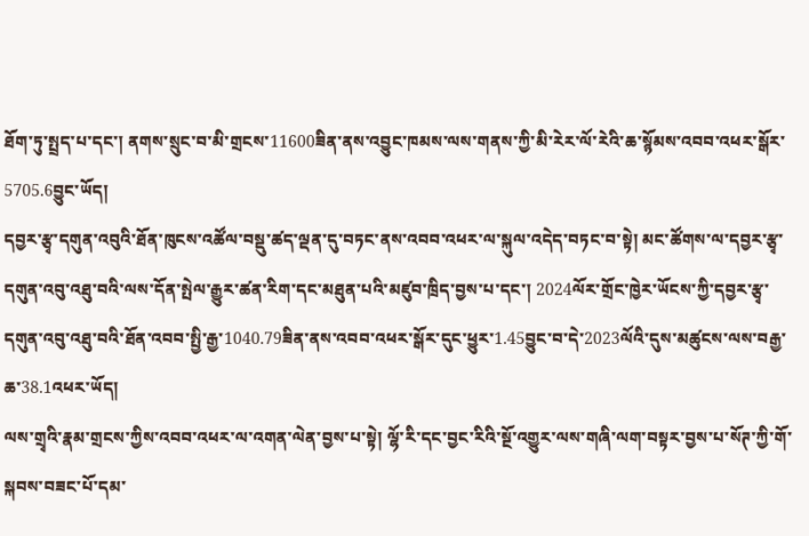ཐོག་ཏུ་སྤྲད་པ་དང་། ནགས་སྲུང་བ་མི་གྲངས་11600ཟིན་ནས་འབྱུང་ཁམས་ལས་གནས་ཀྱི་མི་རེར་ལོ་རེའི་ཆ་སྙོམས་འབབ་འཕར་སྒོར་5705.6བྱུང་ཡོད།
དབྱར་རྩྭ་དགུན་འབུའི་ཐོན་ཁུངས་འཚོལ་བསྡུ་ཚད་ལྡན་དུ་བཏང་ནས་འབབ་འཕར་ལ་སྐུལ་འདེད་བཏང་བ་སྟེ། མང་ཚོགས་ལ་དབྱར་རྩྭ་དགུན་འབུ་འཐུ་བའི་ལས་དོན་སྤེལ་རྒྱུར་ཚན་རིག་དང་མཐུན་པའི་མཛུབ་ཁྲིད་བྱས་པ་དང་། 2024ལོར་གྲོང་ཁྱེར་ཡོངས་ཀྱི་དབྱར་རྩྭ་དགུན་འབུ་འཐུ་བའི་ཐོན་འབབ་སྤྱི་རྒྱ་1040.79ཟིན་ནས་འབབ་འཕར་སྒོར་དུང་ཕྱུར་1.45བྱུང་བ་དེ་2023ལོའི་དུས་མཚུངས་ལས་བརྒྱ་ཆ་38.1འཕར་ཡོད།
ལས་གྲྭའི་རྣམ་གྲངས་ཀྱིས་འབབ་འཕར་ལ་འགན་ལེན་བྱས་པ་སྟེ། ལྷོ་རི་དང་བྱང་རིའི་སྔོ་འགྱུར་ལས་གཞི་ལག་བསྟར་བྱས་པ་སོཊ་ཀྱི་གོ་སྐབས་བཟང་པོ་དམ་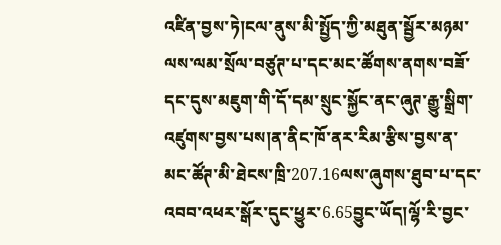འཛིན་བྱས་ཏེ།ངལ་ནུས་མི་སྤྱོད་ཀྱི་མཐུན་སྦྱོར་མཉམ་ལས་ལམ་སྲོལ་བཙུཊ་པ་དང་མང་ཚོགས་ནགས་བཟོ་དང་དུས་མཇུག་གི་དོ་དམ་སྲུང་སྐྱོང་ནང་ཞུཊ་རྒྱུ་སྒྲིག་འཛུགས་བྱས་པས།ན་ནིང་ཁོ་ནར་རིམ་རྩིས་བྱས་ན་མང་ཚོཊ་མི་ཐེངས་ཁྲི་207.16ལས་ཞུགས་ཐུབ་པ་དང་འབབ་འཕར་སྒོར་དུང་ཕྱུར་6.65བྱུང་ཡོད།ལྷོ་རི་བྱང་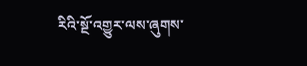རིའི་སྔོ་འགྱུར་ལས་ཞུགས་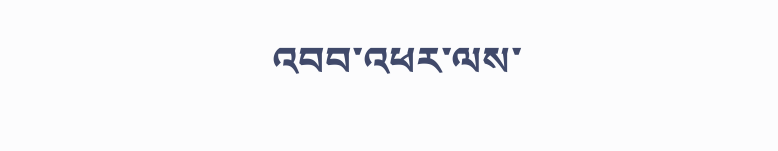འབབ་འཕར་ལས་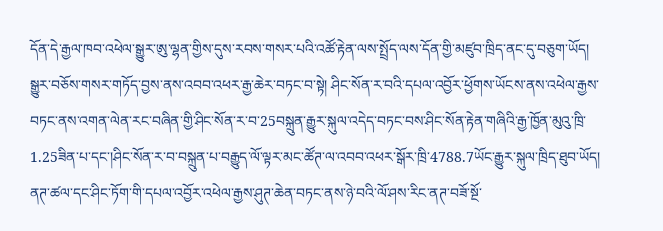དོན་དེ་རྒྱལ་ཁབ་འཕེལ་སྒྱུར་ཨུ་ལྷན་གྱིས་དུས་རབས་གསར་པའི་འཚོ་རྟེན་ལས་སྤྲོད་ལས་དོན་གྱི་མཛུབ་ཁྲིད་ནང་དུ་བཅུག་ཡོད།
སྒྱུར་བཅོས་གསར་གཏོད་བྱས་ནས་འབབ་འཕར་རྒྱ་ཆེར་བཏང་བ་སྟེ། ཤིང་སོན་ར་བའི་དཔལ་འབྱོར་ཕྱོགས་ཡོངས་ནས་འཕེལ་རྒྱས་བཏང་ནས་འགན་ལེན་རང་བཞིན་གྱི་ཤིང་སོན་ར་བ་25བསྐྲུན་རྒྱུར་སྐུལ་འདེད་བཏང་བས་ཤིང་སོན་རྟེན་གཞིའི་རྒྱ་ཁྱོན་མུའུ་ཁྲི་1.25ཟིན་པ་དང་།ཤིང་སོན་ར་བ་བསྐྲུན་པ་བརྒྱུད་ལོ་ལྟར་མང་ཚོཊ་ལ་འབབ་འཕར་སྒོར་ཁྲི་4788.7ཡོང་རྒྱུར་སྐུལ་ཁྲིད་ཐུབ་ཡོད། ནཊ་ཚལ་དང་ཤིང་ཏོག་གི་དཔལ་འབྱོར་འཕེལ་རྒྱས་ཤུཊ་ཆེན་བཏང་ནས་ཉེ་བའི་ལོ་ཤས་རིང་ནཊ་བཟོ་སྔོ་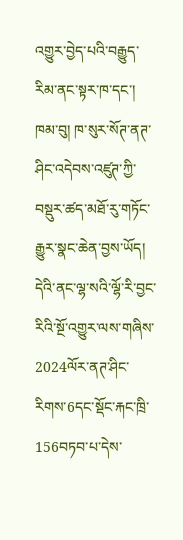འགྱུར་བྱེད་པའི་བརྒྱུད་རིམ་ནང་སྟར་ཁ་དང་། ཁམ་བུ། ཁ་སུར་སོཊ་ནཊ་ཤིང་འདེབས་འཛུཊ་ཀྱི་བསྡུར་ཚད་མཐོ་རུ་གཏོང་རྒྱུར་སྣང་ཆེན་བྱས་ཡོད། དེའི་ནང་ལྷ་སའི་ལྷོ་རི་བྱང་རིའི་སྔོ་འགྱུར་ལས་གཞིས་2024ལོར་ནཊ་ཤིང་རིགས་6དང་སྡོང་རྐང་ཁྲི་156བཏབ་པ་དེས་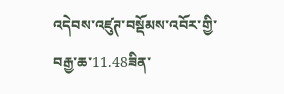འདེབས་འཛུཊ་བསྡོམས་འབོར་གྱི་བརྒྱ་ཆ་11.48ཟིན་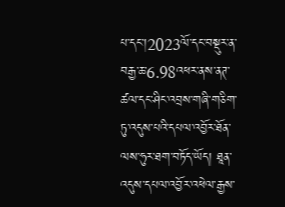པ་དང་།2023ལོ་དང་བསྡུར་ན་བརྒྱ་ཆ་6.98འཕར་ནས་ནཊ་ཚལ་དང་ཤིང་འབྲས་གཞི་གཅིག་ཏུ་འདུས་པའི་དཔལ་འབྱོར་ཐོན་ལས་ཧུར་ཐག་བཏོད་ཡོད། ཐཱན་འདུས་དཔལ་འབྱོར་འཕེལ་རྒྱས་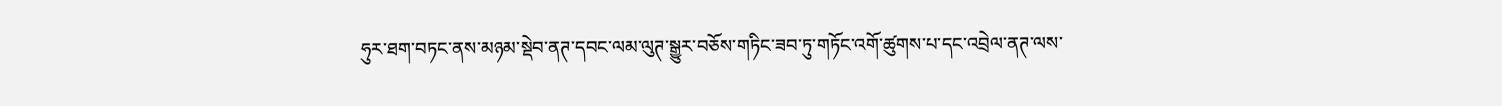ཧུར་ཐག་བཏང་ནས་མཉམ་སྡེབ་ནཊ་དབང་ལམ་ལུཊ་སྒྱུར་བཅོས་གཏིང་ཟབ་ཏུ་གཏོང་འགོ་ཚུགས་པ་དང་འབྲེལ་ནཊ་ལས་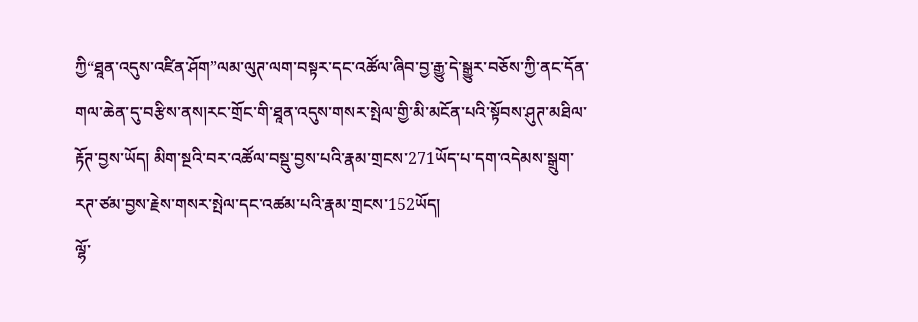ཀྱི“ཐཱན་འདུས་འཛིན་ཤོག”ལམ་ལུཊ་ལག་བསྟར་དང་འཚོལ་ཞིབ་བྱ་རྒྱུ་དེ་སྒྱུར་བཅོས་ཀྱི་ནང་དོན་གལ་ཆེན་དུ་བརྩིས་ནས།རང་གྲོང་གི་ཐཱན་འདུས་གསར་སྤེལ་གྱི་མི་མངོན་པའི་སྟོབས་ཤུཊ་མཐིལ་རྟོཊ་བྱས་ཡོད། མིག་སྔའི་བར་འཚོལ་བསྡུ་བྱས་པའི་རྣམ་གྲངས་271ཡོད་པ་དག་འདེམས་སྒྲུག་རཊ་ཙམ་བྱས་རྗེས་གསར་སྤེལ་དང་འཚམ་པའི་རྣམ་གྲངས་152ཡོད།
ལྷོ་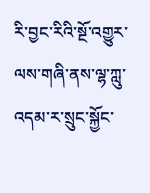རི་བྱང་རིའི་སྔོ་འགྱུར་ལས་གཞི་ནས་ལྷ་ཀླུ་འདམ་ར་སྲུང་སྐྱོང་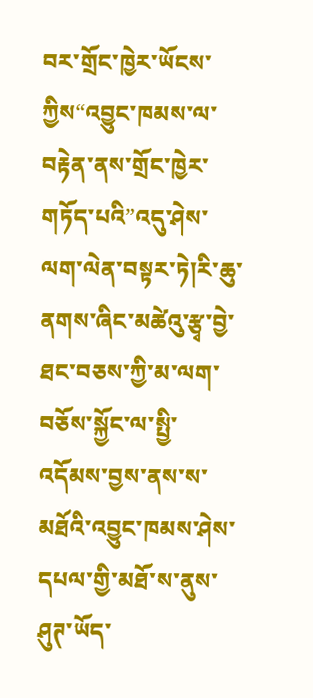བར་གྲོང་ཁྱེར་ཡོངས་ཀྱིས“འབྱུང་ཁམས་ལ་བརྟེན་ནས་གྲོང་ཁྱེར་གཏོད་པའི”འདུ་ཤེས་ལག་ལེན་བསྟར་ཏེ།རི་ཆུ་ནགས་ཞིང་མཚེའུ་རྩྭ་བྱེ་ཐང་བཅས་ཀྱི་མ་ལག་བཅོས་སྐྱོང་ལ་སྤྱི་འདོམས་བྱས་ནས་ས་མཐོའི་འབྱུང་ཁམས་ཤེས་དཔལ་གྱི་མཐོ་ས་ནུས་ཤུཊ་ཡོད་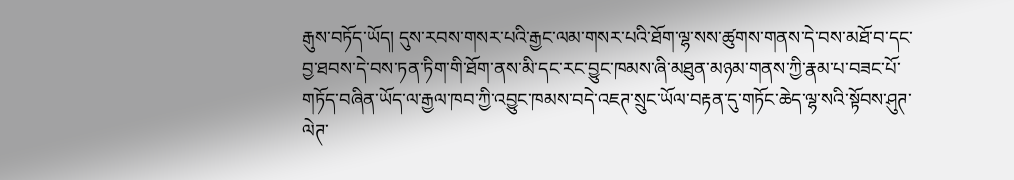རྒུས་བཏོད་ཡོད། དུས་རབས་གསར་པའི་རྒྱང་ལམ་གསར་པའི་ཐོག་ལྷ་སས་ཚུགས་གནས་དེ་བས་མཐོ་བ་དང་བྱ་ཐབས་དེ་བས་ཏན་ཏིག་གི་ཐོག་ནས་མི་དང་རང་བྱུང་ཁམས་ཞི་མཐུན་མཉམ་གནས་ཀྱི་རྣམ་པ་བཟང་པོ་གཏོད་བཞིན་ཡོད་ལ་རྒྱལ་ཁབ་ཀྱི་འབྱུང་ཁམས་བདེ་འཇཊ་སྲུང་ཡོལ་བརྟན་དུ་གཏོང་ཆེད་ལྷ་སའི་སྟོབས་ཤུཊ་ལེཊ་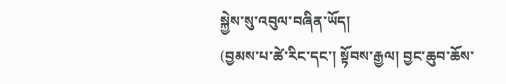སྐྱེས་སུ་འབུལ་བཞིན་ཡོད།
(བྱམས་པ་ཚེ་རིང་དང་། སྟོབས་རྒྱལ། བྱང་ཆུབ་ཆོས་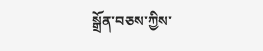སྒྲོན་བཅས་ཀྱིས་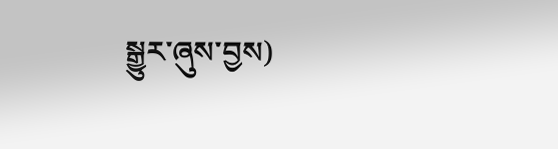སྒྱུར་ཞུས་བྱས)